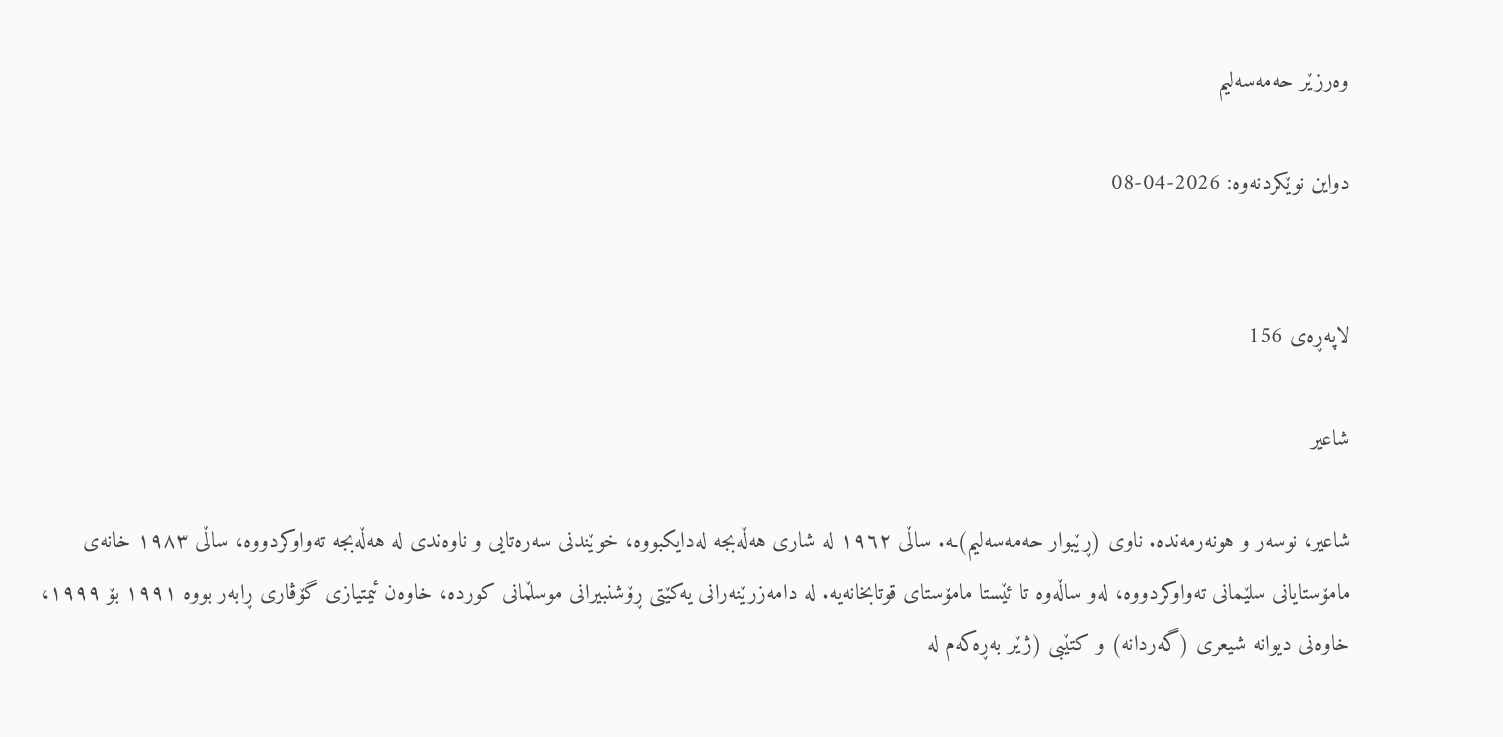وەرزێر حەمەسەلیم

دواین نوێکردنەوە: 2026-04-08


لاپەڕەی 156

شاعیر

شاعیر، نوسەر و هونەرمەندە. ناوی (ڕێبوار حەمەسەلیم)ـه. ساڵی ١٩٦٢ لە شاری هەڵەبجە لەدایکبووە، خوێندنی سەرەتایی و ناوەندی لە هەڵەبجە تەواوکردووە، ساڵی ١٩٨٣ خانەی مامۆستایانی سلێمانی تەواوکردووە، لەو ساڵەوە تا ئێستا مامۆستای قوتابخانەیه. لە دامەزرێنەرانی یەکێتی ڕۆشنبیرانی موسڵمانی کوردە، خاوەن ئیمتیازی گۆڤاری ڕابەر بووه ١٩٩١ بۆ ١٩٩٩، خاوەنی دیوانە شیعری (گەردانه) و کتێبی (ژێر بەڕەکەم له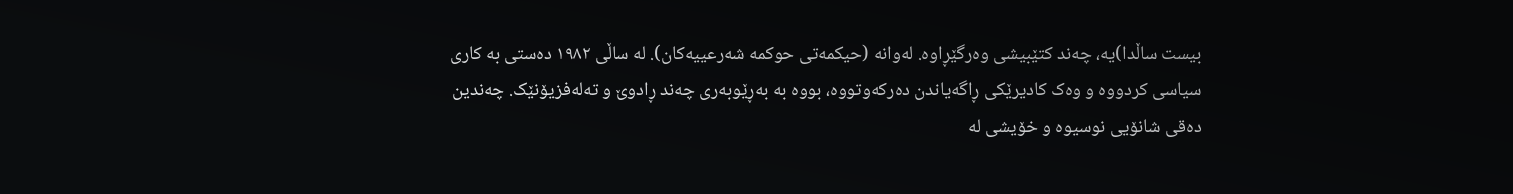بیست ساڵدا)یە، چەند کتێبیشی وەرگێڕاوە. لەوانە (حیکمەتی حوکمە شەرعییەکان). لە ساڵی ١٩٨٢ دەستی بە کاری سیاسی کردووە و وەک کادیرێکی ڕاگەیاندن دەرکەوتووە، بووە بە بەڕێوبەری چەند ڕادوێ و تەلەفزیۆنێک. چەندین دەقی شانۆیی نوسیوە و خۆیشی لە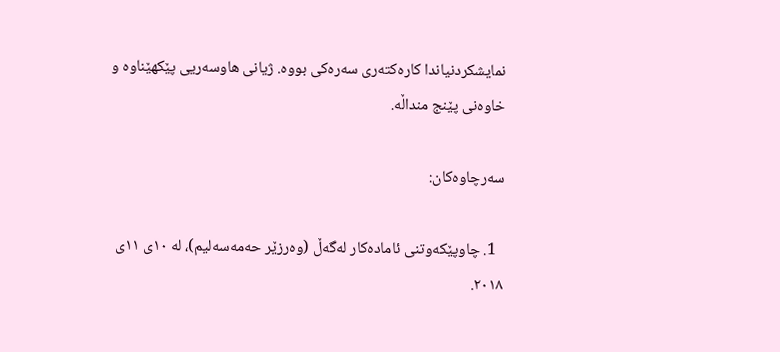نمایشکردنیاندا کارەکتەری سەرەکی بووە. ژیانی هاوسەریی پێکهێناوە‌ و خاوەنی پێنج منداڵە.

سەرچاوەکان:

  1. چاوپێکەوتنی ئامادەکار لەگەڵ (وەرزێر حەمەسەلیم)، لە ١٠ی ١١ی ٢٠١٨.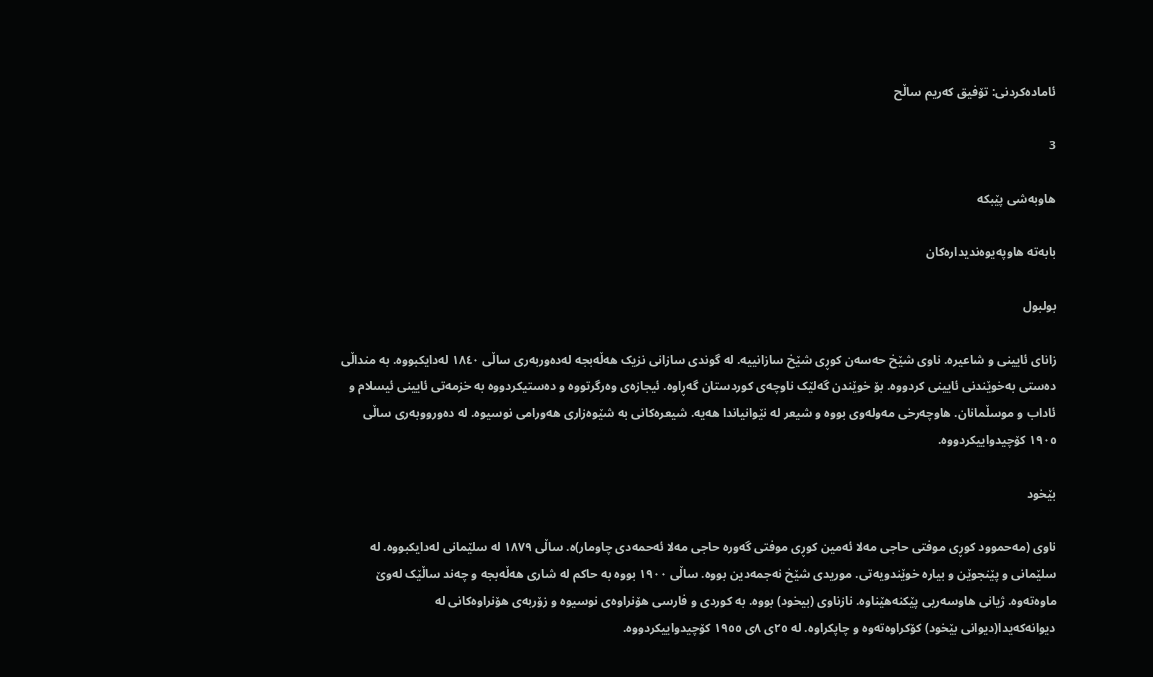ئامادەکردنی: تۆفیق کەریم ساڵح

3

هاوبەشی پێبکە

بابەتە هاوپەیوەندیدارەکان

بولبول

زانای ئایینی و شاعیرە. ناوی شێخ حەسەن کوڕی شێخ سازانییە. لە گوندی سازانی نزیک هەڵەبجە لەدەوربەری ساڵی ١٨٤٠ لەدایکبووە. بە منداڵی دەستی بەخوێندنی ئایینی کردووە. بۆ خوێندن گەلێک ناوچەی کوردستان گەڕاوە. ئیجازەی وەرگرتووە و دەستیکردووە بە خزمەتی ئایینی ئیسلام و ئاداب و موسڵمانان. هاوچەرخی مەولەوی بووە و شیعر لە نێوانیاندا هەیە. شیعرەکانی بە شێوەزاری هەورامی نوسیوە. لە دەورووبەری ساڵی ١٩٠٥ کۆچیدواییکردووە.

بێخود

ناوی (مەحموود کوڕی موفتی حاجی مەلا ئەمین کوڕی موفتی گەورە حاجی مەلا ئەحمەدی چاومار)ە. ساڵی ١٨٧٩ لە سلێمانی لەدایکبووە. لە سلێمانی و پێنجوێن و بیارە خوێندویەتی. موریدی شێخ نەجمەدین بووە. ساڵی ١٩٠٠ بووە بە حاکم لە شاری ھەڵەبجە و چەند ساڵێک لەوێ ماوەتەوە. ژیانی هاوسەریی پێکنەهێناوە‌. نازناوی (بیخود) بووە. بە کوردی و فارسی هۆنراوەی نوسیوە و زۆربەی هۆنراوەکانی لە دیوانەکەیدا(دیوانی بێخود) کۆکراوەتەوە و چاپکراوە‌. لە ٢٥ی ٨ی ١٩٥٥ کۆچیدواییکردووە.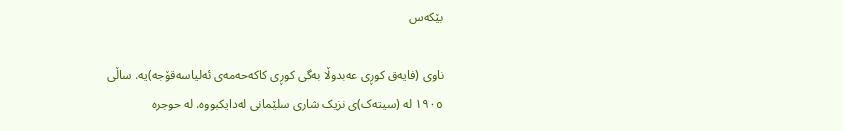بێکەس

ناوی (فایەق کوڕی عەبدوڵا بەگی کوڕی کاکەحەمەی ئەلیاسەقۆجە)یە. ساڵی ١٩٠٥ لە (سیتەک)ی نزیک شاری سلێمانی لەدایکبووە. لە حوجرە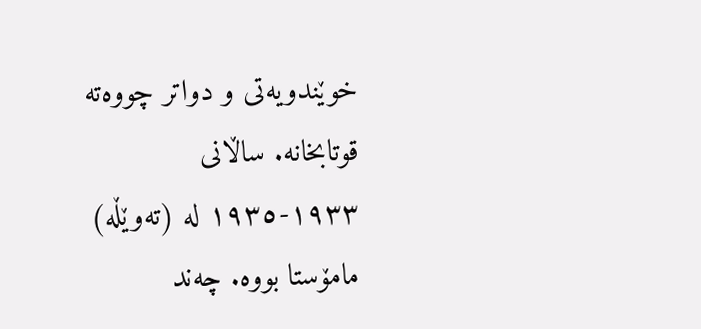خوێندویەتی‌ و دواتر چووەتە قوتابخانە. ساڵانی ١٩٣٣-١٩٣٥‌ لە (تەوێڵه) مامۆستا بووە. چەند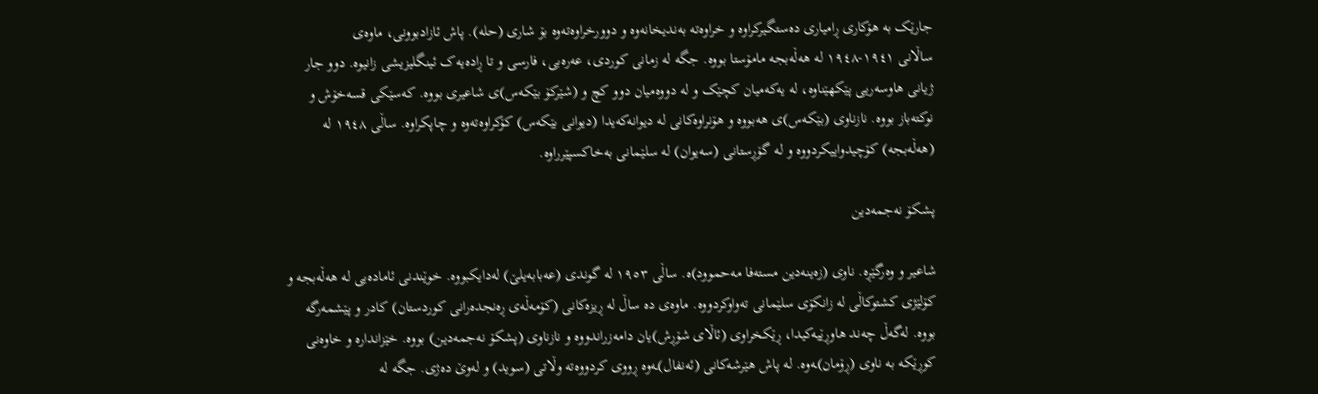جارێک بە هۆکاری ڕامیاری دەستگیرکراوە و خراوەتە بەندیخانەوە و دوورخراوەتەوە بۆ شاری (حلە). پاش ئازادبوونی، ماوەی ساڵانی ‌١٩٤١-١٩٤٨ لە هەڵەبجه مامۆستا بووە. جگە لە زمانی کوردی، عەرەبی، فارسی و تا ڕادەیەک ئینگلیزیشی زانیوە. دوو جار ژیانی هاوسەریی پێکهێناوە‌، لە یەکەمیان کچێک و لە دووەمیان دوو کچ و (شێرکۆ بێکەس)ی شاعیری بووە‌. کەسێکی قسەخۆش و نوکتەباز بووە. نازناوی (بێکەس)ی هەبووە و هۆنراوەکانی لە دیوانەکەیدا (دیوانی بێکەس) کۆکراوەتەوە و چاپکراوە‌. ساڵی ١٩٤٨ لە (هەڵەبجە) کۆچیدواییکردووە و لە گۆڕستانی (سەیوان) لە سلێمانی بەخاکسپێرراوە.

پشکۆ نەجمەدین

شاعير و وەرگێڕە. ناوی (زەینەدین مستەفا مەحموود)ە. ساڵی ١٩٥٣ لە گوندی (عەبابەیلێ) لەدایکبووە. خوێندنی ئامادەیی لە ھەڵەبجە و کۆلێژی کشتوکاڵی لە زانکۆی سلێمانی تەواوکردووە. ماوەی دە ساڵ لە ڕیزەکانی (کۆمەڵەی ڕەنجدەرانی کوردستان) کادر و پێشمەرگە بووە. لەگەڵ چەند ھاوڕێیەکیدا، ڕێکخراوی (ئاڵای شۆڕش)یان دامەزراندووە و نازناوی (پشکۆ نەجمەدین) بووە. خێزاندارە و خاوەنی کوڕێکە بە ناوی (ڕۆمان)ـەوە. لە پاش ھێرشەکانی (ئەنفال)ـەوە ڕووی کردووەتە وڵاتی (سوید) و لەوێ دەژی. جگە لە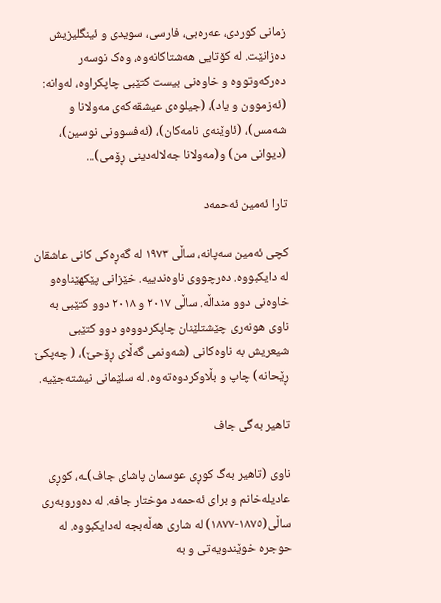زمانی کوردی، عەرەبی، فارسی، سویدی و ئینگلیزیش دەزانێت. لە کۆتایی ھەشتاکانەوە، وەک نوسەر دەرکەوتووە و خاوەنی بیست کتێبی چاپکراوە، لەوانە: (ئەزموون و یاد)، (جیلوەی عیشقەکەی مەولانا و شەمس)، (ئاوێنەی نامەکان)، (ئەفسوونی نوسین)، (دیوانی من) و(مەولانا جەلالەدینی ڕۆمی)...

تارا ئەمین ئەحمەد

کچی ئەمین سەپانە، ساڵی ١٩٧٣ لە گەڕەکی کانی عاشقان لە دایکبووە. دەرچووی ناوەندییە. خێزانی پێکهێناوەو خاوەنی دوو منداڵە. ساڵی ٢٠١٧ و ٢٠١٨ دوو کتێبی بە ناوی هونەری چێشتلێنان چاپکردووەو دوو کتێبی شیعریش بە ناوەکانی (شەونمی گەڵای ڕۆحێ)، ( چەپکێ ڕێحانە) چاپ و بڵاوکردوەتەوە. لە سلێمانی نیشتەجێیە.

تاهیر بەگی جاف

ناوی (تاهیر بەگ کوڕی عوسمان پاشای جاف)ـە، کوڕی عادیلەخانم و برای ئەحمەد موختار جافە. لە دەوروبەری ساڵی(١٨٧٥-١٨٧٧) لە شاری هەڵەبجە لەدایکبووە. لە حوجرە خوێندویەتی و بە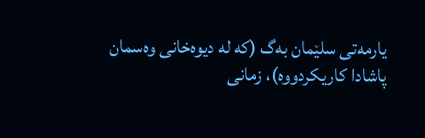یارمەتی سلێمان بەگ (کە لە دیوەخانی وەسمان پاشادا کاریکردووە)، زمانی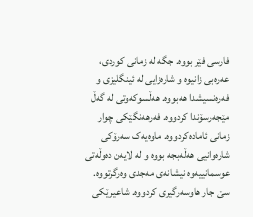فارسی فێر بووە. جگە لە زمانی کوردی، عەرەبی زانیوە و شارەزایی لە ئینگلیزی و فەرەنسيشدا هەبووە. هەڵسوکەوتی لە گەڵ مێجەرسۆندا کردووە. فەرهەنگێکی چوار زمانی ئامادەکردووە. ماوەیەک سەرۆکی شارەوانیی هەڵەبجە بووە و لە لایەن دەوڵەتی عوسمانییەوە نیشانەی مەجدی وەرگرتووە. سێ جار هاوسەرگیری کردووە. شاعیرێکی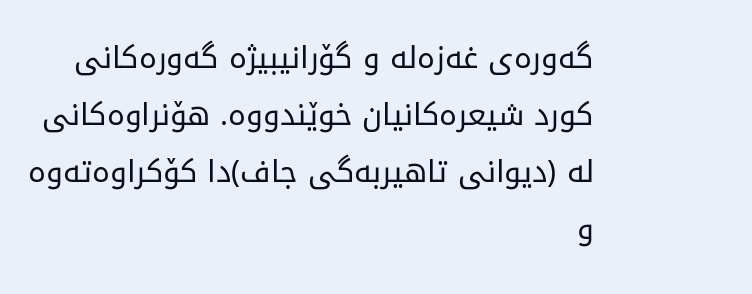گەورەی غەزەلە و گۆرانیبیژە گەورەکانی کورد شیعرەکانیان خوێندووە. هۆنراوەکانی لە (دیوانی تاهیربەگی جاف)دا کۆکراوەتە‌وە و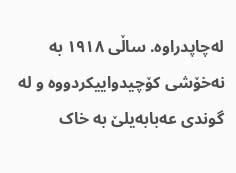لەچاپدراوە. ساڵی ١٩١٨ بە نەخۆشی کۆچیدواییکردووە و لە گوندی عەبابەیلێ بە خاک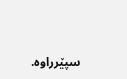سپێرراوە.